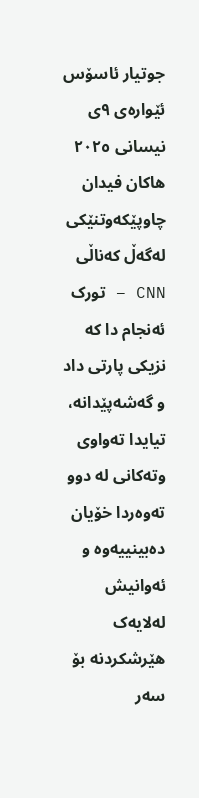جوتیار ئاسۆس
ئێوارەی ۹ی نیسانی ۲۰۲٥ هاکان فیدان چاوپێکەوتنێکی لەگەڵ کەناڵی CNN – تورک ئەنجام دا کە نزیکی پارتی داد و گەشەپێدانە، تیایدا تەواوی وتەکانی لە دوو تەوەردا خۆیان دەبینییەوە و ئەوانیش لەلایەک هێرشکردنە بۆ سەر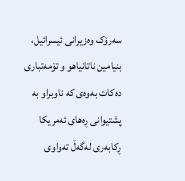سەرۆک وەزیرانی ئیسرائیل، بنیامین ناتانیاهو و تۆمەتباری دەکات بەوەی کە ناوبراو بە پشتیوانی ڕەهای ئەمریکا ڕکابەری لەگەڵ تەواوی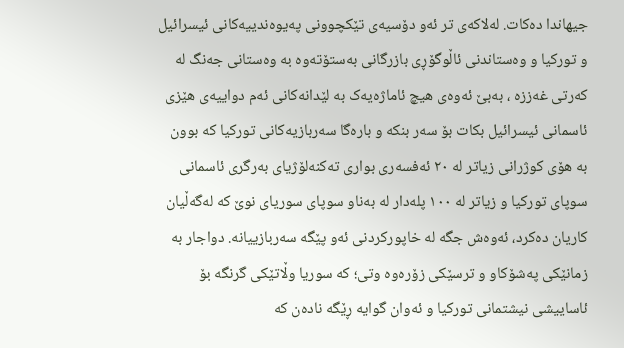جیهاندا دەکات. لەلاکەی تر ئەو دۆسیەی تێکچوونی پەیوەندییەکانی ئیسرائیل و تورکیا و وەستاندنی ئاڵوگۆڕی بازرگانی بەستۆتەوە بە وەستانی جەنگ لە کەرتی غەززە ، بەبێ ئەوەی هیچ ئاماژەیەک بە لێدانەکانی ئەم دواییەی هێزی ئاسمانی ئیسرائیل بکات بۆ سەر بنکە و بارەگا سەربازیەکانی تورکیا کە بوون بە هۆی کوژرانی زیاتر لە ۲۰ ئەفسەری بواری تەکنەلۆژیای بەرگری ئاسمانی سوپای تورکیا و زیاتر لە ۱۰۰ پلەدار لە بەناو سوپای سوریای نوێ کە لەگەڵیان کاریان دەکرد، ئەوەش جگە لە خاپورکردنی ئەو پێگە سەربازییانە. دواجار بە زمانێکی پەشۆکاو و ترسێکی زۆرەوە وتی؛ کە سوریا وڵاتێکی گرنگە بۆ ئاساییشی نیشتمانی تورکیا و ئەوان گوایە ڕێگە نادەن کە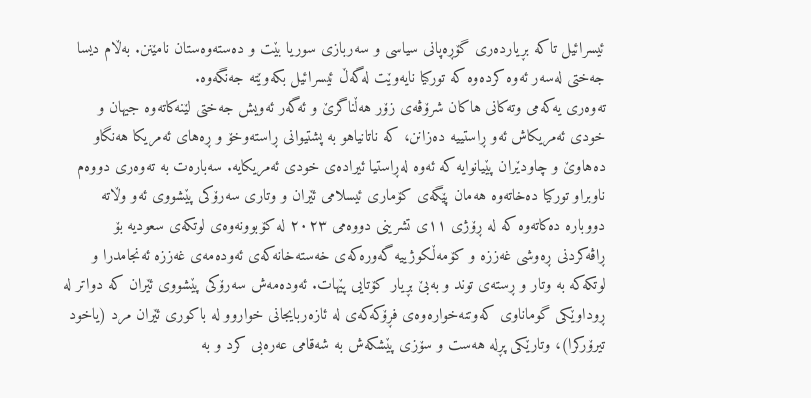ئیسرائیل تاکە بڕیاردەری گۆڕەپانی سیاسی و سەربازی سوریا بێت و دەستەوەستان نامێنن. بەڵام دیسا جەختی لەسەر ئەوە کردەوە کە تورکیا نایەوێت لەگەڵ ئیسرائیل بکەوێتە جەنگەوە.
تەوەری یەکەمی وتەکانی هاکان شرۆڤەی زۆر هەڵناگرێ و ئەگەر ئەویش جەختی لێنەکاتەوە جیهان و خودی ئەمریکاش ئەو ڕاستییە دەزانن، کە ناتانیاهو بە پشتیوانی ڕاستەوخۆ و ڕەهای ئەمریکا هەنگاو دەهاوێ و چاودێران پێیانوایە کە ئەوە لەڕاستیا ئیرادەی خودی ئەمریکایە. سەبارەت بە تەوەری دووەم ناوبراو تورکیا دەخاتەوە هەمان پێگەی کۆماری ئیسلامی ئێران و وتاری سەرۆکی پێشووی ئەو وڵاتە دووبارە دەکاتەوە کە لە ڕۆژی ۱۱ی تشرینی دووەمی ۲۰۲۳ لە کۆبوونەوەی لوتکەی سعودیە بۆ ڕاڤەکردنی ڕەوشی غەززە و کۆمەڵکوژییە گەورەکەی خەستەخانەکەی ئەودەمەی غەززە ئەنجامدرا و لوتکەکە بە وتار و ڕستەی توند و بەبێ بڕیار کۆتایی پێهات. ئەودەمەش سەرۆکی پێشووی ئێران کە دواتر لە ڕوداوێکی گوماناوی کەوتنەخوارەوەی فڕۆکەکەی لە ئازەربایجانی خواروو لە باکوری ئێران مرد (یاخود تیرۆرکرا)، وتارێکی پڕلە هەست و سۆزی پێشکەش بە شەقامی عەرەبی کرد و بە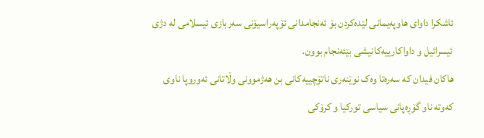ئاشکرا داوای هاوپەیمانی لێدەکردن بۆ ئەنجامدانی ئۆپەراسیۆنی سەربازی ئیسلامی لە دژی ئیسرائیل و داواکارییەکانیشی بێئەنجام بوون.
هاکان فیدان کە سەرەتا وەک نوێنەری ناتۆچییەکانی بن هەژموونی وڵاتانی ئەوروپا ناوی کەوتە ناو گۆڕەپانی سیاسی تورکیا و کرۆکی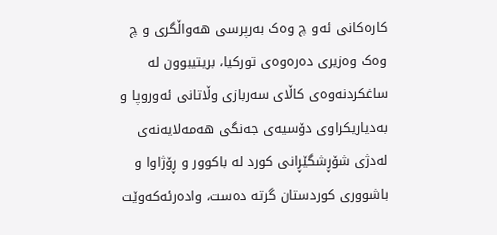کارەکانی ئەو چ وەک بەرپرسی هەواڵگری و چ وەک وەزیری دەرەوەی تورکیا، بریتیبوون لە ساغکردنەوەی کاڵای سەربازی وڵاتانی ئەوروپا و بەدیاریکراوی دۆسیەی جەنگی هەمەلایەنەی لەدژی شۆڕشگێڕانی کورد لە باکوور و ڕۆژاوا و باشووری کوردستان گرتە دەست، وادەرئەکەوێت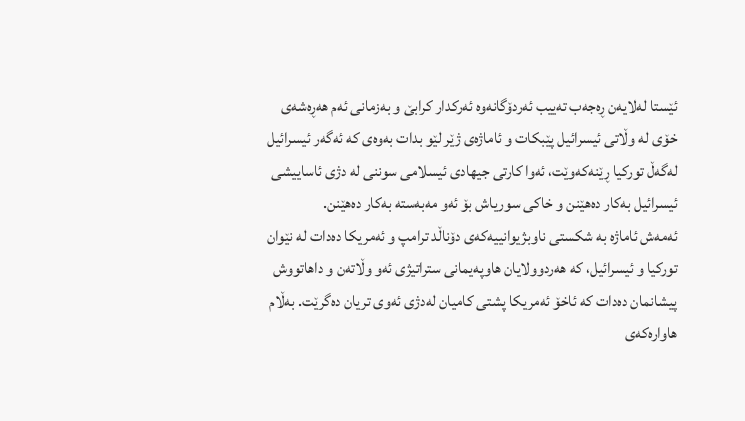ئێستا لەلایەن ڕەجەب تەییب ئەردۆگانەوە ئەرکدار کرابێ و بەزمانی ئەم هەڕەشەی خۆی لە وڵاتی ئیسرائیل پێبکات و ئاماژەی ژێر لێو بدات بەوەی کە ئەگەر ئیسرائیل لەگەڵ تورکیا ڕێنەکەوێت، ئەوا کارتی جیهادی ئیسلامی سوننی لە دژی ئاساییشی ئیسرائیل بەکار دەهێنن و خاکی سوریاش بۆ ئەو مەبەستە بەکار دەهێنن.
ئەمەش ئاماژە بە شکستی ناوبژیوانییەکەی دۆناڵد ترامپ و ئەمریکا دەدات لە نێوان تورکیا و ئیسرائیل، کە هەردوولایان هاوپەیمانی ستراتیژی ئەو وڵاتەن و داهاتووش پیشانمان دەدات کە ئاخۆ ئەمریکا پشتی کامیان لەدژی ئەوی تریان دەگرێت. بەڵام هاوارەکەی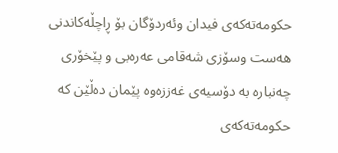حکومەتەکەی فیدان وئەردۆگان بۆ ڕاچڵەکاندنی هەست وسۆزی شەقامی عەرەبی و پێخۆری چەنبارە بە دۆسیەی غەززەوە پێمان دەڵێن کە حکومەتەکەی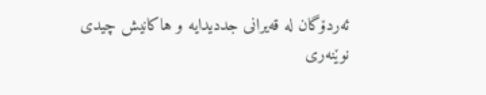ئەردۆگان لە قەیرانی جددیدایە و هاکانیش چیدی نوێنەری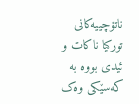ناتۆچییەکانی تورکیا ناکات و ئیدی بووە بە کەسێکی وەک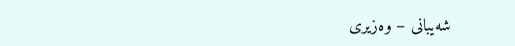شەیبانی – وەزیری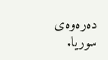دەرەوەی سوریا.